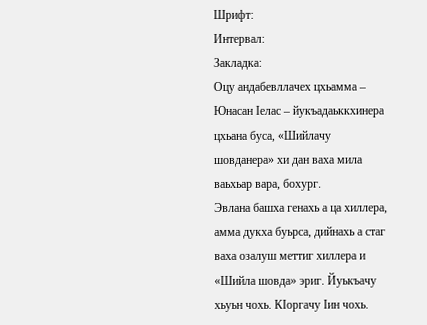Шрифт:
Интервал:
Закладка:
Оцу андабевллачех цхьамма – Юнасан Iелас – йукъадаьккхинера цхьана буса, «Шийлачу шовданера» хи дан ваха мила ваьхьар вара, бохург.
Эвлана башха генахь а ца хиллера, амма дукха буьрса, дийнахь а стаг ваха озалуш меттиг хиллера и «Шийла шовда» эриг. Йуькъачу хьуьн чохь. КIоргачу Iин чохь.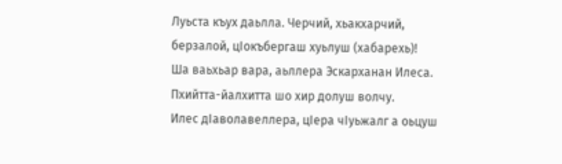Луьста къух даьлла. Черчий, хьакхарчий, берзалой, цIокъбергаш хуьлуш (хабарехь)!
Ша ваьхьар вара, аьллера Эскарханан Илеса. Пхийтта-йалхитта шо хир долуш волчу.
Илес дIаволавеллера, цIера чIуьжалг а оьцуш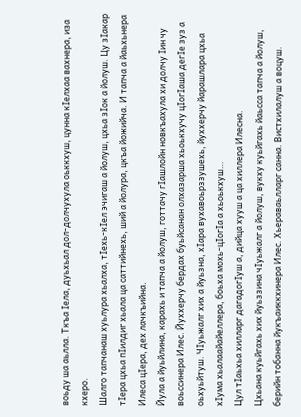воьду ша аьлла. Ткъа Iела, дуьхьал дол-долчухула оьккхуш, цунна кIелхаа вахнера, иза кхеро.
Шалго тапчанаш хуьлура хьалха, тIехь-кIел эчигаш а йолуш, цхьа зIок а йолуш. Цу зIакар тIера цхьа пIилдиг хьала ца саттийнехь, ший а йолура, цкъа йожийча. И тапча а йаьхьнера Илеса цIера, дех лачкъийна.
Йула а йуьйлина, карахь и тапча а йолуш, готтачу гIашлойн новкъахула хи долчу Iин чу воьссинера Илес. Йуххерчу бердах буьйсанан олхазарша хьоькхучу цIогIаша дегIе зуз а оьхуьйтуш. ЧIуьжалг хих а йуьзна, хIара вухавоьрззушехь, йуххерчу йарашлара цхьа хIума хьалаайайеллера, боьха мохь-цIогIа а хьоькхуш…
Цул тIаьхьа хилларг дагадогIуш а, дийца хууш а ца хиллера Илесна.
Цхьана куьйгахь хих йуьззина чIуьжалг а йолуш, вукху куьйгахь йаьсса тапча а йолуш, берийн тобанна йукъаиккхинера Илес. Хьераваьлларг санна. Вистхилалуш а воцуш.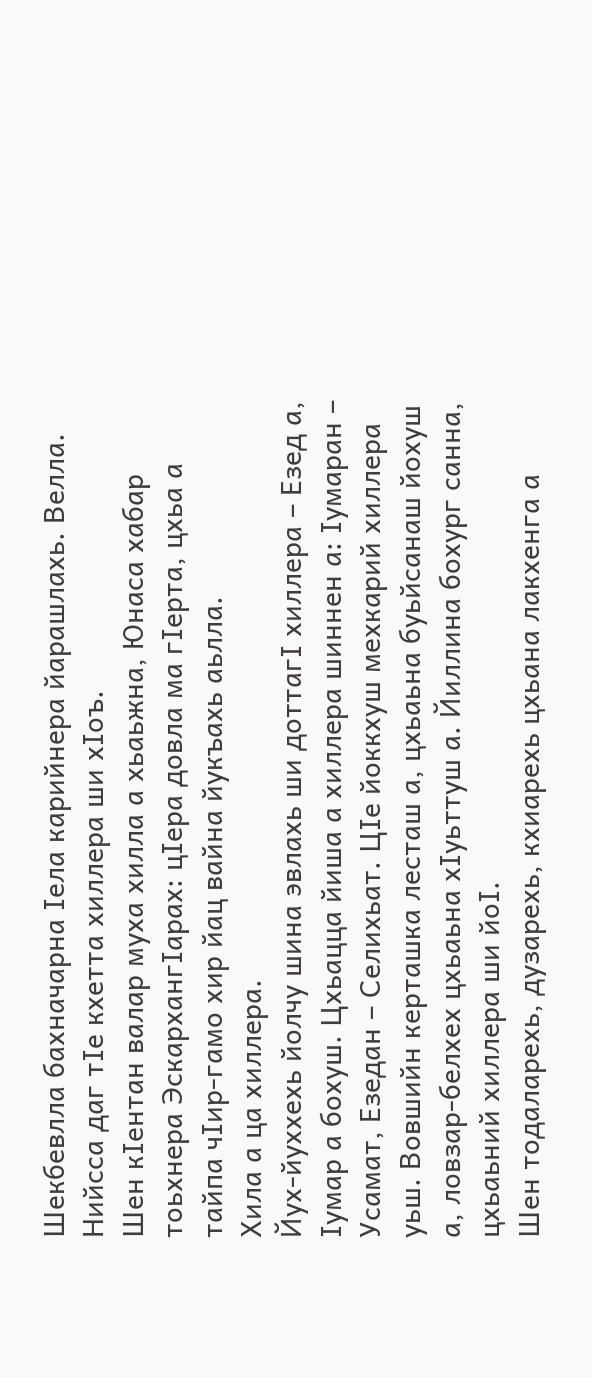Шекбевлла бахначарна Iела карийнера йарашлахь. Велла. Нийсса даг тIе кхетта хиллера ши хIоъ.
Шен кIентан валар муха хилла а хьаьжна, Юнаса хабар тоьхнера ЭскархангIарах: цIера довла ма гIерта, цхьа а тайпа чIир-гамо хир йац вайна йукъахь аьлла.
Хила а ца хиллера.
Йух-йуххехь йолчу шина эвлахь ши доттагI хиллера – Езед а, Iумар а бохуш. Цхьацца йиша а хиллера шиннен а: Iумаран – Усамат, Езедан – Селихьат. ЦIе йоккхуш мехкарий хиллера уьш. Вовшийн керташка лесташ а, цхьаьна буьйсанаш йохуш а, ловзар-белхех цхьаьна хIуьттуш а. Йиллина бохург санна, цхьаьний хиллера ши йоI.
Шен тодаларехь, дузарехь, кхиарехь цхьана лакхенга а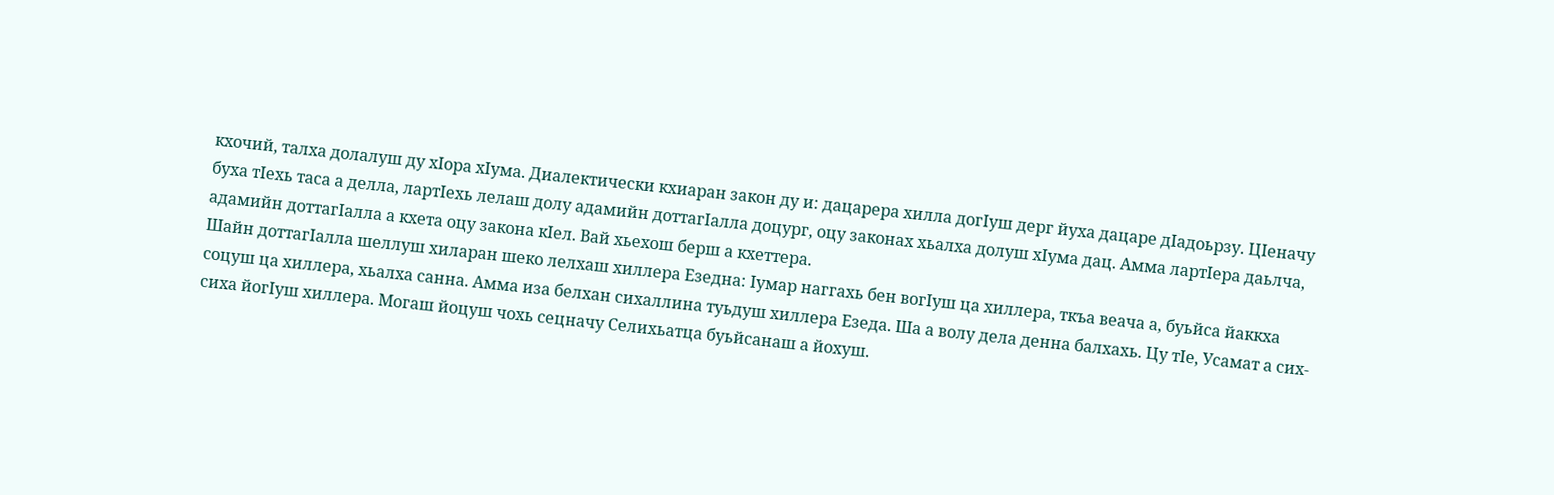кхочий, талха долалуш ду хIора хIума. Диалектически кхиаран закон ду и: дацарера хилла догIуш дерг йуха дацаре дIадоьрзу. ЦIеначу буха тIехь таса а делла, лартIехь лелаш долу адамийн доттагIалла доцург, оцу законах хьалха долуш хIума дац. Амма лартIера даьлча, адамийн доттагIалла а кхета оцу закона кIел. Вай хьехош берш а кхеттера.
Шайн доттагIалла шеллуш хиларан шеко лелхаш хиллера Езедна: Iумар наггахь бен вогIуш ца хиллера, ткъа веача а, буьйса йаккха соцуш ца хиллера, хьалха санна. Амма иза белхан сихаллина туьдуш хиллера Езеда. Ша а волу дела денна балхахь. Цу тIе, Усамат а сих-сиха йогIуш хиллера. Могаш йоцуш чохь сецначу Селихьатца буьйсанаш а йохуш.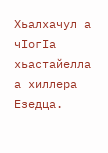Хьалхачул а чIогIа хьастайелла а хиллера Езедца.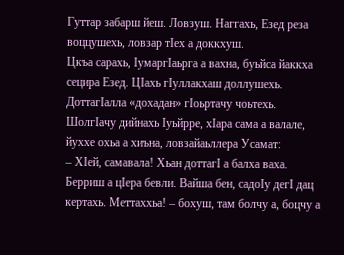Гуттар забарш йеш. Ловзуш. Наггахь, Езед реза воццушехь, ловзар тIех а доккхуш.
Цкъа сарахь, IумаргIаьрга а вахна, буьйса йаккха сецира Езед. ЦIахь гIуллакхаш доллушехь. ДоттагIалла «дохадан» гIоьртачу чоьтехь.
ШолгIачу дийнахь Iуьйрре, хIара сама а валале, йуххе охьа а хиъна, ловзайаьллера Усамат:
– ХIей, самавала! Хьан доттагI а балха ваха. Берриш а цIера бевли. Вайша бен, садоIу дегI дац кертахь. Меттаххьа! – бохуш, там болчу а, боцчу а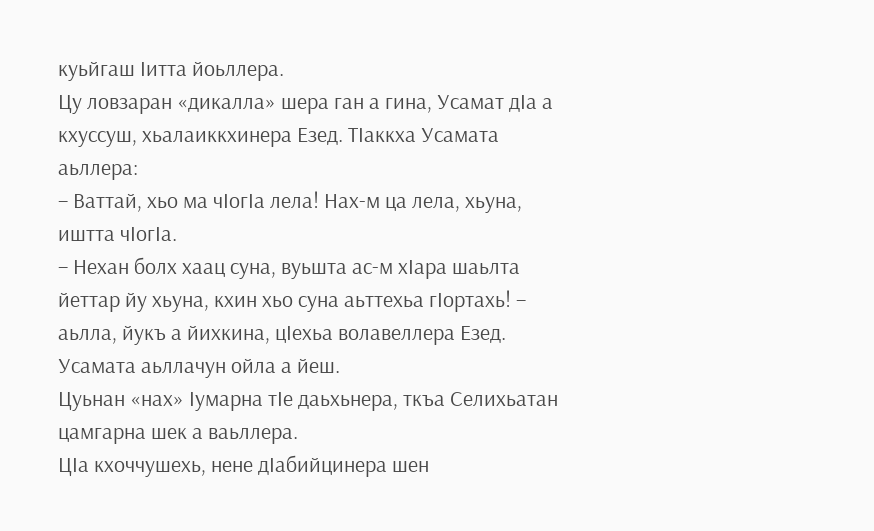куьйгаш Iитта йоьллера.
Цу ловзаран «дикалла» шера ган а гина, Усамат дIа а кхуссуш, хьалаиккхинера Езед. ТIаккха Усамата аьллера:
– Ваттай, хьо ма чIогIа лела! Нах-м ца лела, хьуна, иштта чIогIа.
– Нехан болх хаац суна, вуьшта ас-м хIара шаьлта йеттар йу хьуна, кхин хьо суна аьттехьа гIортахь! – аьлла, йукъ а йихкина, цIехьа волавеллера Езед. Усамата аьллачун ойла а йеш.
Цуьнан «нах» Iумарна тIе даьхьнера, ткъа Селихьатан цамгарна шек а ваьллера.
ЦIа кхоччушехь, нене дIабийцинера шен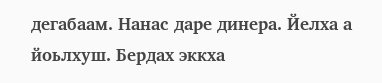дегабаам. Нанас даре динера. Йелха а йоьлхуш. Бердах эккха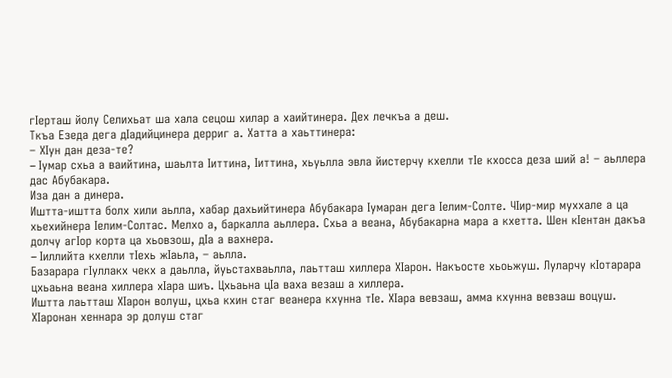гIерташ йолу Селихьат ша хала сецош хилар а хаийтинера. Дех лечкъа а деш.
Ткъа Езеда дега дIадийцинера дерриг а. Хатта а хаьттинера:
– ХIун дан деза-те?
– Iумар схьа а ваийтина, шаьлта Iиттина, Iиттина, хьуьлла эвла йистерчу кхелли тIе кхосса деза ший а! – аьллера дас Абубакара.
Иза дан а динера.
Иштта-иштта болх хили аьлла, хабар дахьийтинера Абубакара Iумаран дега Iелим-Солте. ЧIир-мир муххале а ца хьехийнера Iелим-Солтас. Мелхо а, баркалла аьллера. Схьа а веана, Абубакарна мара а кхетта. Шен кIентан дакъа долчу агIор корта ца хьовзош, дIа а вахнера.
– Iиллийта кхелли тIехь жIаьла, – аьлла.
Базарара гIуллакх чекх а даьлла, йуьстахваьлла, лаьтташ хиллера ХIарон. Накъосте хьоьжуш. Луларчу кIотарара цхьаьна веана хиллера хIара шиъ. Цхьаьна цIа ваха везаш а хиллера.
Иштта лаьтташ ХIарон волуш, цхьа кхин стаг веанера кхунна тIе. ХIара вевзаш, амма кхунна вевзаш воцуш. ХIаронан хеннара эр долуш стаг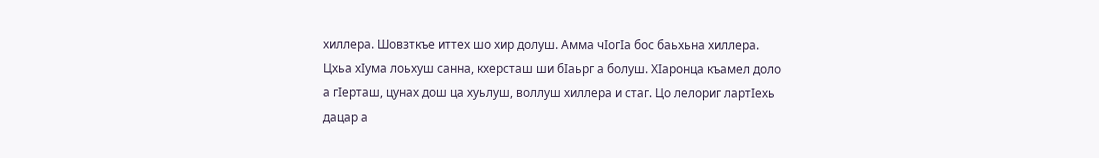хиллера. Шовзткъе иттех шо хир долуш. Амма чIогIа бос баьхьна хиллера. Цхьа хIума лоьхуш санна, кхерсташ ши бIаьрг а болуш. ХIаронца къамел доло а гIерташ, цунах дош ца хуьлуш, воллуш хиллера и стаг. Цо лелориг лартIехь дацар а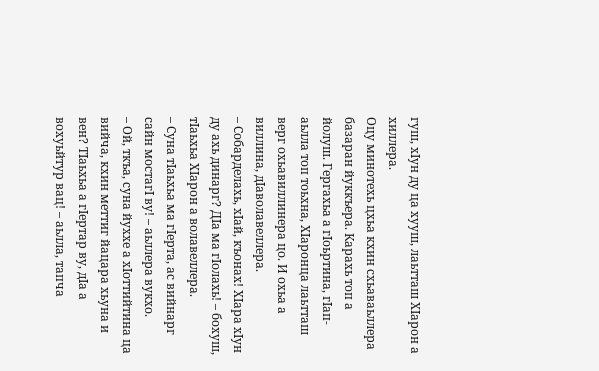гуш, хIун ду ца хууш, лаьтташ ХIарон а хиллера.
Оцу минотехь цхьа кхин схьаваьллера базаран йуккъера. Карахь топ а йолуш. Гергахьа а гIоьртина, гIап-аьлла топ тоьхна, ХIаронца лаьтташ верг охьавиллинера цо. И охьа а виллина, дIаволавеллера.
– Собарделахь, хIай, къонах! ХIара хIун ду ахь динарг? ДIа ма гIолахь! – бохуш, тIаьхьа ХIарон а волавеллера.
– Суна тIаьхьа ма гIерта, ас вийнарг сайн мостагI ву! – аьллера вукхо.
– Ой, ткъа, суна йуххе а хIоттийтина ца вийча, кхин меттиг йацара хьуна и вен? ТIаьхьа а гIертар ву, дIа а вохуьйтур вац! – аьлла, тапча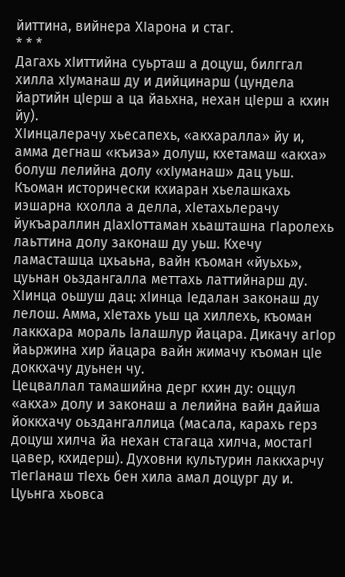йиттина, вийнера ХIарона и стаг.
* * *
Дагахь хIиттийна суьрташ а доцуш, билггал хилла хIуманаш ду и дийцинарш (цундела йартийн цIерш а ца йаьхна, нехан цIерш а кхин йу).
ХIинцалерачу хьесапехь, «акхаралла» йу и, амма дегнаш «къиза» долуш, кхетамаш «акха» болуш лелийна долу «хIуманаш» дац уьш. Къоман исторически кхиаран хьелашкахь иэшарна кхолла а делла, хIетахьлерачу йукъараллин дIахIоттаман хьашташна гIаролехь лаьттина долу законаш ду уьш. Кхечу ламасташца цхьаьна, вайн къоман «йуьхь», цуьнан оьздангалла меттахь латтийнарш ду.
ХIинца оьшуш дац: хIинца Iедалан законаш ду лелош. Амма, хIетахь уьш ца хиллехь, къоман лаккхара мораль Iалашлур йацара. Дикачу агIор йаьржина хир йацара вайн жимачу къоман цIе доккхачу дуьнен чу.
Цецваллал тамашийна дерг кхин ду: оццул «акха» долу и законаш а лелийна вайн дайша йоккхачу оьздангаллица (масала, карахь герз доцуш хилча йа нехан стагаца хилча, мостагI цавер, кхидерш). Духовни культурин лаккхарчу тIегIанаш тIехь бен хила амал доцург ду и.
Цуьнга хьовса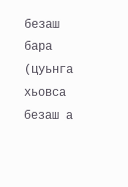безаш бара (цуьнга хьовса безаш а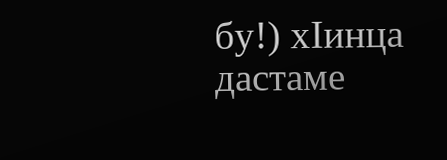бу!) хIинца дастаме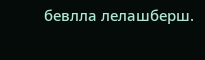бевлла лелашберш.